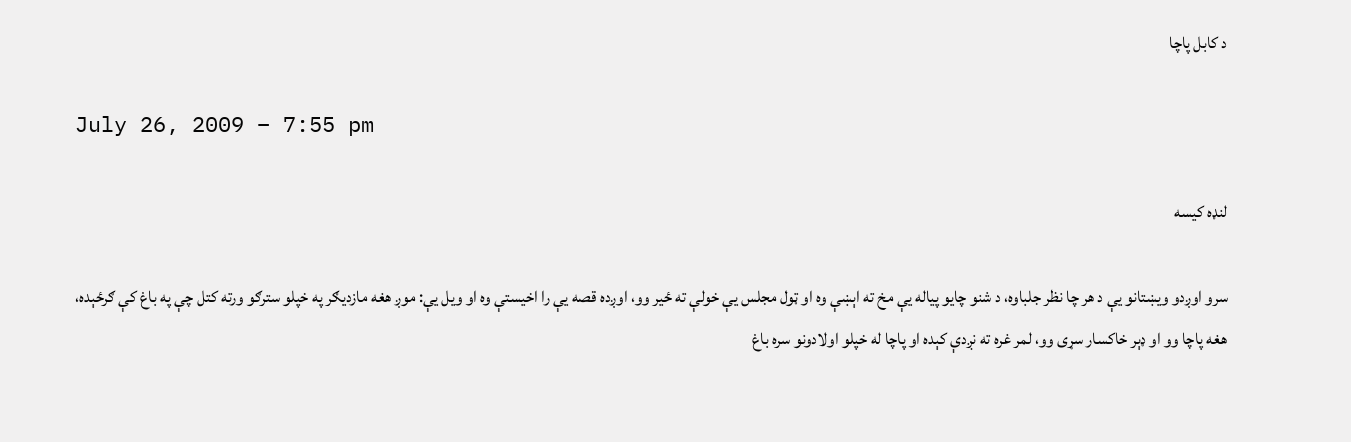د کابل پاچا

July 26, 2009 – 7:55 pm

لنډه کيسه

سرو اوږدو ويښتانو يې د هر چا نظر جلباوه، د شنو چايو پياله يې مخ ته اېښې وه او ټول مجلس يې خولې ته ځير وو، اوږده قصه يې را اخيستې وه او ويل يې: موږ هغه مازديګر په خپلو سترګو ورته کتل چې په باغ کې ګرځېده، هغه پاچا وو او ډېر خاکسار سړى وو، لمر غره ته نږدې کېده او پاچا له خپلو اولادونو سره باغ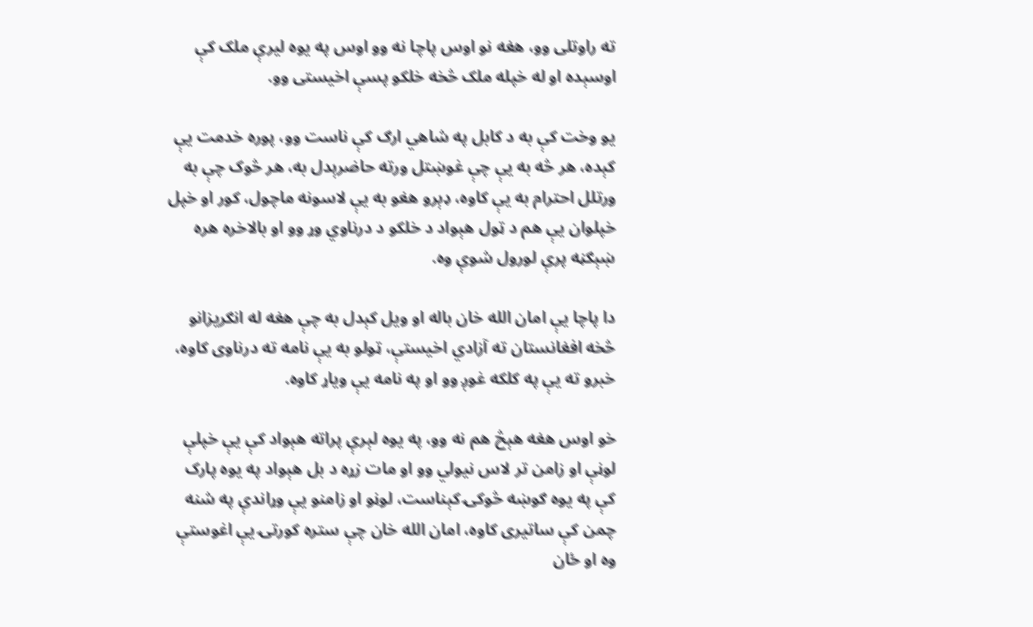ته راوتلى وو، هغه نو اوس پاچا نه وو اوس په يوه ليرې ملک کې اوسېده او له خپله ملک څخه خلکو پسې اخيستى وو.

يو وخت کې به د کابل په شاهي ارګ کې ناست وو، پوره خدمت يې کېده، هر څه به يې چې غوښتل ورته حاضرېدل به، هر څوک چې به ورتلل احترام به يې کاوه، ډېرو هغو به يې لاسونه ماچول، کور او خپل خپلوان يې هم د ټول هېواد د خلکو د درناوي وړ وو او بالاخره هره ښېګڼه پرې لورول شوې وه.

دا پاچا يې امان الله خان باله او ويل کېدل به چې هغه له انګريزانو څخه افغانستان ته آزادي اخيستې، ټولو به يې نامه ته درناوى کاوه، خبرو ته يې په کلکه غوږ وو او په نامه يې وياړ کاوه.

خو اوس هغه هېڅ هم نه وو، په يوه لېرې پراته هېواد کې يې خپلې لوڼې او زامن تر لاس نيولي وو او مات زړه د بل هېواد په يوه پارک کې په يوه ګوښه څوکۍ کېناست، لوڼو او زامنو يې وړاندې په شنه چمن کې ساتيرى کاوه، امان الله خان چې ستره کورتۍ يې اغوستې وه او ځان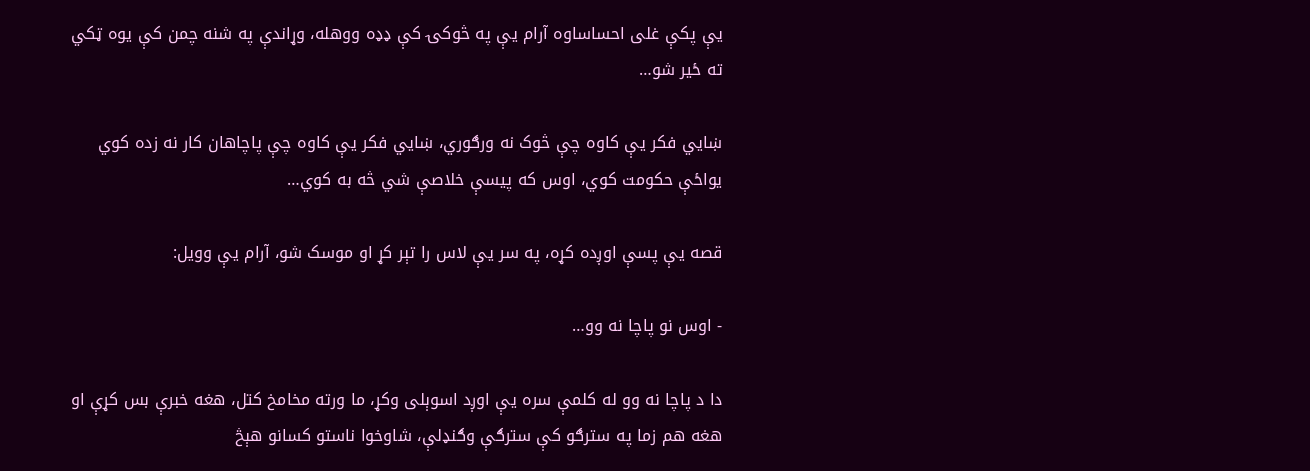يې پکې غلى احساساوه آرام يې په څوکۍ کې ډډه ووهله، وړاندې په شنه چمن کې يوه ټکي ته ځير شو…

ښايي فکر يې کاوه چې څوک نه ورګوري، ښايي فکر يې کاوه چې پاچاهان کار نه زده کوي يواځې حکومت کوي، اوس که پيسې خلاصې شي څه به کوي…

قصه يې پسې اوږده کړه، په سر يې لاس را تېر کړ او موسک شو، آرام يې وويل:

- اوس نو پاچا نه وو…

دا د پاچا نه وو له کلمې سره يې اوږد اسوېلى وکړ، ما ورته مخامخ کتل، هغه خبرې بس کړې او هغه هم زما په سترګو کې سترګې وګنډلې، شاوخوا ناستو کسانو هېڅ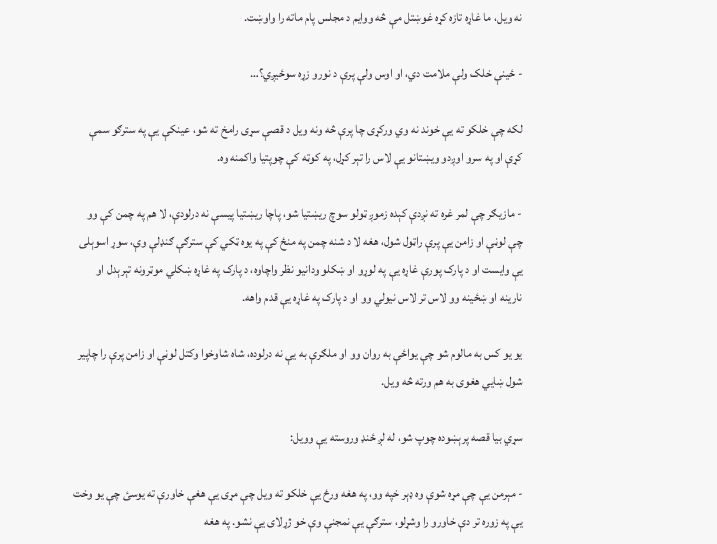نه ويل، ما غاړه تازه کړه غوښتل مې څه ووايم د مجلس پام ماته را واوښت.

- ځينې خلک ولې ملامت دي، او اوس ولې پرې د نورو زړه سوځيږي؟…

لکه چې خلکو ته يې خوند نه وي ورکړى چا پرې څه ونه ويل د قصې سړى رامخ ته شو، عينکې يې په سترګو سمې کړې او په سرو اوږدو ويښتانو يې لاس را تېر کړل، په کوټه کې چوپتيا واکمنه وه.

- مازيګر چې لمر غره ته نږدې کېده زموږ ټولو سوچ ريښتيا شو، پاچا ريښتيا پيسې نه درلودې، لا هم په چمن کې وو چې لوڼې او زامن يې پرې راټول شول، هغه لا د شنه چمن په منځ کې په يوه ټکي کې سترګې ګنډلې وې، سوړ اسوېلى يې وايست او د پارک پورې غاړه يې په لوړو او ښکلو ودانيو نظر واچاوه، د پارک په غاړه ښکلي موټرونه تېرېدل او نارينه او ښځينه وو لاس تر لاس نيولي وو او د پارک په غاړه يې قدم واهه.

يو يو کس به مالوم شو چې يواځې به روان وو او ملګرې به يې نه درلوده، شاه شاوخوا وکتل لوڼې او زامن پرې را چاپير شول ښايي هغوى به هم ورته څه ويل.

سړي بيا قصه پرېښوده چوپ شو، له لږ ځنډ وروسته يې وويل:

- مېرمن يې چې مړه شوې وه ډېر خپه وو، په هغه ورځ يې خلکو ته ويل چې مړى يې هغې خاورې ته يوسئ چې يو وخت يې په زوره تر دې خاورو را وشړلو، سترګې يې نمجنې وې خو ژړلاى يې نشو. په هغه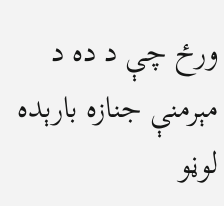ورځ چې د ده د مېرمنې جنازه بارېده لوڼو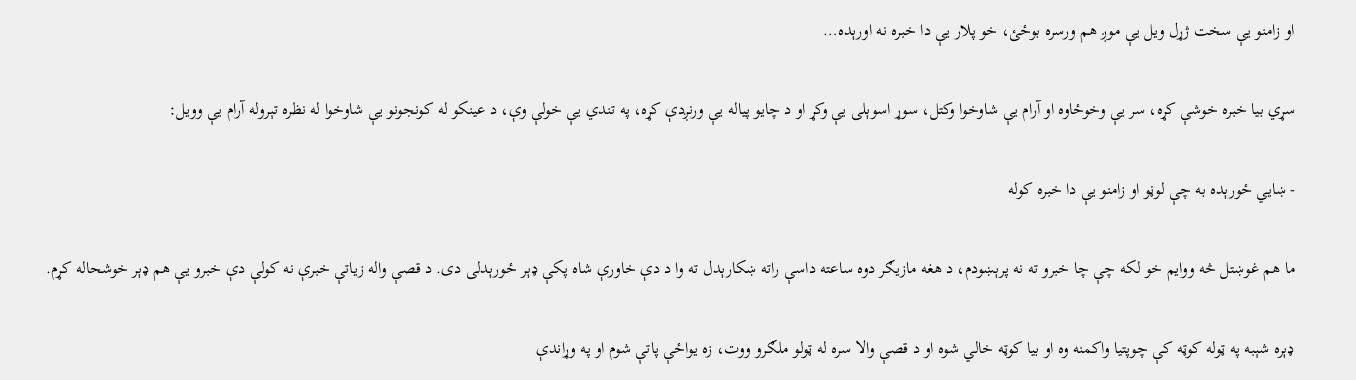او زامنو يې سخت ژړل ويل يې موږ هم ورسره بوځئ، خو پلار يې دا خبره نه اورېده…

سړي بيا خبره خوشې کړه، سر يې وخوځاوه او آرام يې شاوخوا وکتل، سوړ اسوېلى يې وکړ او د چايو پياله يې ورنږدې کړه، په تندي يې خولې وې، د عينکو له کونجونو يې شاوخوا له نظره تېروله آرام يې وويل:

- ښايي ځورېده به چې لوڼو او زامنو يې دا خبره کوله

ما هم غوښتل څه ووايم خو لکه چې چا خبرو ته نه پرېښودم، د هغه مازيګر دوه ساعته داسې راته ښکارېدل ته وا د دې خاورې شاه پکې ډېر ځورېدلى دى. د قصې واله زياتې خبرې نه کولې دې خبرو يې هم ډېر خوشحاله کړم.

ډېره شېبه په ټوله کوټه کې چوپتيا واکمنه وه او بيا کوټه خالي شوه او د قصې والا سره له ټولو ملګرو ووت، زه يواځې پاتې شوم او په وړاندې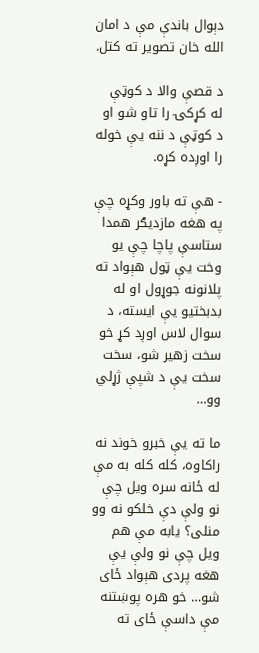دېوال باندې مې د امان الله خان تصوير ته کتل.

د قصې والا د کوټې له کړکۍ را تاو شو او د کوټې د ننه يې خوله را اوږده کړه.

- هې ته باور وکړه چې په هغه مازديګر همدا ستاسې پاچا چې يو وخت يې ټول هېواد ته پلانونه جوړول او له بدبختيو يې ايسته، د سوال لاس اوږد کړ خو سخت زهير شو، سخت سخت يې د شپې ژړلي وو…

ما ته يې خبرو خوند نه راکاوه، کله کله به مې له ځانه سره ويل چې نو ولې دې خلکو نه وو منلى؟ يابه مې هم ويل چې نو ولې يې هغه پردى هېواد ځاى شو… خو هره پوښتنه مې داسې ځاى ته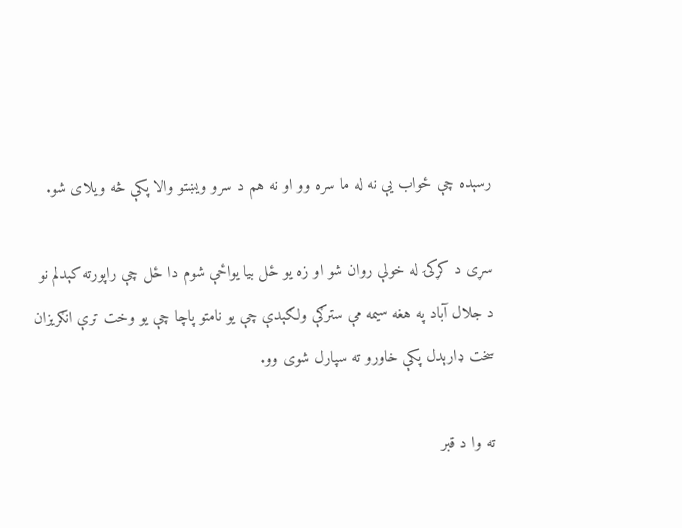رسېده چې ځواب يې نه له ما سره وو او نه هم د سرو ويښتو والا پکې څه ويلاى شو.

سړى د کړکۍ له خولې روان شو او زه يو ځل بيا يواځې شوم دا ځل چې راپورته کېدلم نو د جلال آباد په هغه سيمه مې سترګې ولګېدې چې يو نامتو پاچا چې يو وخت ترې انګريزان سخت ډارېدل پکې خاورو ته سپارل شوى وو.

ته وا د قبر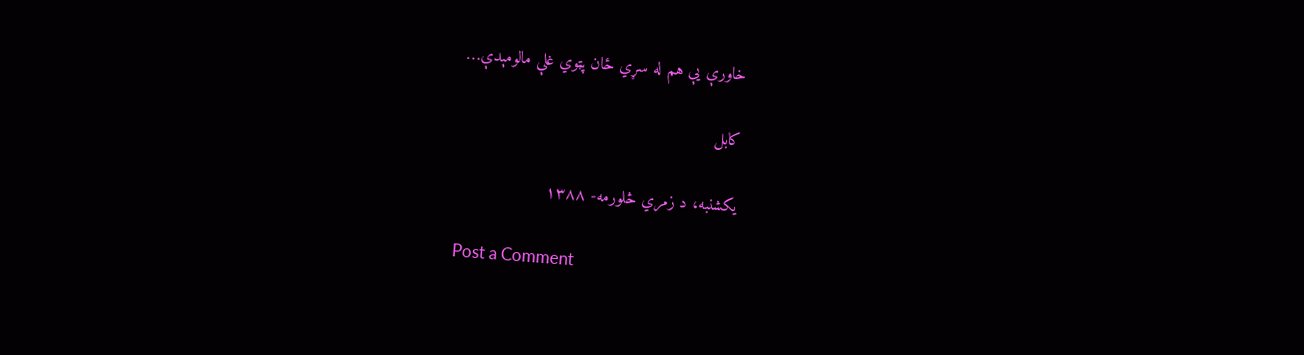خاورې يې هم له سړي ځان پټوي غلې مالومېدې…

کابل

يکشنبه، د زمري څلورمه- ١٣٨٨

Post a Comment